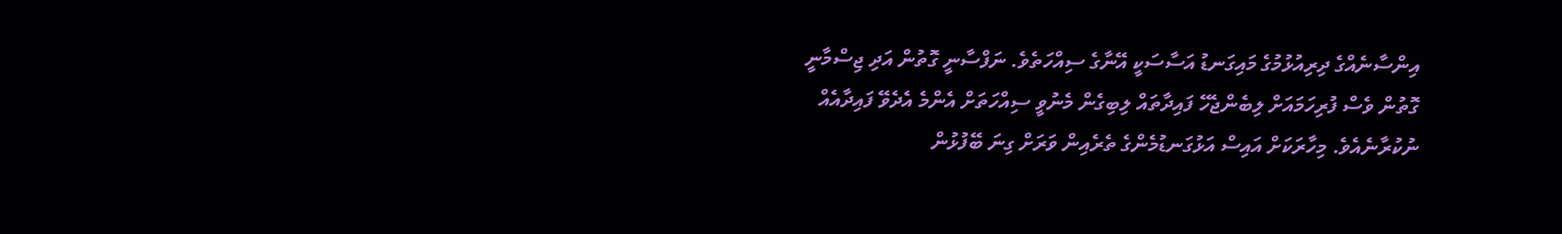އިންސާނެއްގެ ދިރިއުޅުމުގެ މައިގަނޑު އަސާސަކީ އޭނާގެ ސިއްހަތެވެ. ނަފްސާނީ ގޮތުން އަދި ޖިސްމާނީ ގޮތުން ވެސް ފުރިހަމައަށް ލިބެންޖެހޭ ފައިދާތައް ލިބިގެން މެނުވީ ސިއްހަތަށް އެންމެ އެދެވޭ ފައިދާއެއް ނުކުރާނެއެވެ. މިހާރަކަށް އައިސް އަޅުގަނޑުމެންގެ ތެރެއިން ވަރަށް ގިނަ ބޭފުޅުން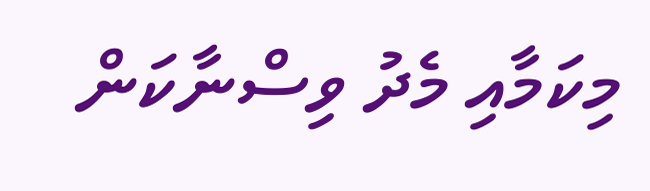މިކަމާއި މެދު ވިސްނާކަން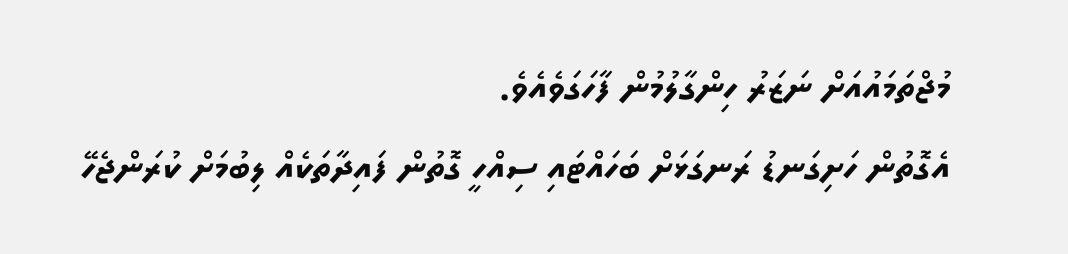މުޖްތަމައުއަށް ނަޒަރު ހިންގާލުމުން ފާހަގަވެއެވެ.
އެގޮތުން ހަށިގަނޑު ރަނގަޅަށް ބަހައްޓައި ސިއްހީ ގޮތުން ފައިދާތަކެއް ލިބުމަށް ކުރަންޖެހޭ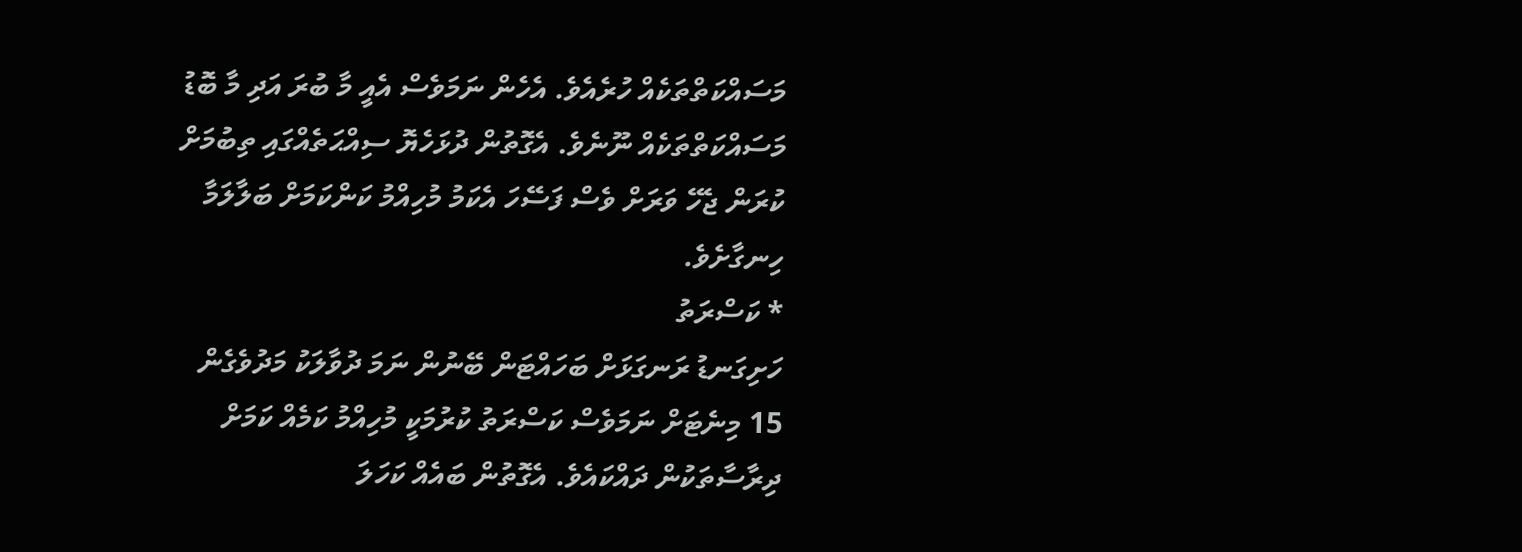މަސައްކަތްތަކެއް ހުރެއެވެ. އެހެން ނަމަވެސް އެއީ މާ ބުރަ އަދި މާ ބޮޑު މަސައްކަތްތަކެއް ނޫނެވެ. އެގޮތުން ދުޅަހެޔޮ ސިއްޙަތެއްގައި ތިބުމަށް ކުރަން ޖެހޭ ވަރަށް ވެސް ފަސޭހަ އެކަމު މުހިއްމު ކަންކަމަށް ބަލާލަމާ ހިނގާށެވެ.
* ކަސްރަތު
ހަށިގަނޑު ރަނގަޅަށް ބަހައްޓަން ބޭނުން ނަމަ ދުވާލަކު މަދުވެގެން 15 މިނެޓަށް ނަމަވެސް ކަސްރަތު ކުރުމަކީ މުހިއްމު ކަމެއް ކަމަށް ދިރާސާތަކުން ދައްކައެވެ. އެގޮތުން ބައެއް ކަހަލަ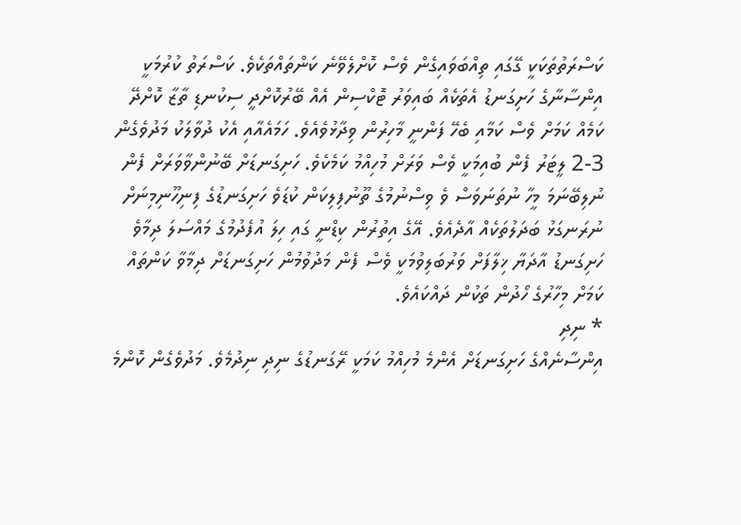ކަސްރަތުތަކަކީ ގޭގައި ތިއްބަވައިގެން ވެސް ކޮށްލެވޭނެ ކަންތައްތަކެވެ. ކަސްރަތު ކުރުމަކީ އިންސާނާގެ ހަށިގަނޑު އެތަކެއް ބައިވަރު ޓޮކްސިން އެއް ބޭރުކޮށްދީ ސިކުނޑި ތާޒާ ކޮށްދޭ ކަމެއް ކަމަށް ވެސް ކަމާއި ބެހޭ ފަންނީ މާހިރުން ވިދާޅުވެއެވެ. ހަމައެއާއި އެކު ދުވާލަކު މަދުވެގެން 3-2 ލީޓަރު ފެން ބުއިމަކީ ވެސް ވަރަށް މުހިއްމު ކަމެކެވެ. ހަށިގަނޑަށް ބޭނުންވާވަރަށް ފެން ނުލިބޭނަމަ މީހާ ނުތަނަވަސް ވެ ވިސްނުމުގެ ތޫނުފިލިކަން ކުޑަވެ ހަށިގަނޑުގެ ފިނިހޫނިމިނަށް ނުރަނގަޅު ބަދަލުތަކެއް އާދެއެވެ. އޭގެ އިތުރުން ކިޑްނީ ގައި ހިލަ އުފެދުމުގެ މައްސަލަ ދިމާވެ ހަށިގަނޑު އާދަޔާ ޚިލާފަށް ވަރުބަލިވުމަކީ ވެސް ފެން މަދުވުމުން ހަށިގަނޑަށް ދިމާވާ ކަންތައް ކަމަށް މިހާރުގެ ހޯދުން ތަކުން ދައްކައެވެ.
* ނިދި
އިންސާނެއްގެ ހަށިގަނޑަށް އެންމެ މުހިއްމު ކަމަކީ ރޭގަނޑުގެ ނިދި ނިދުމެވެ. މަދުވެގެން ކޮންމެ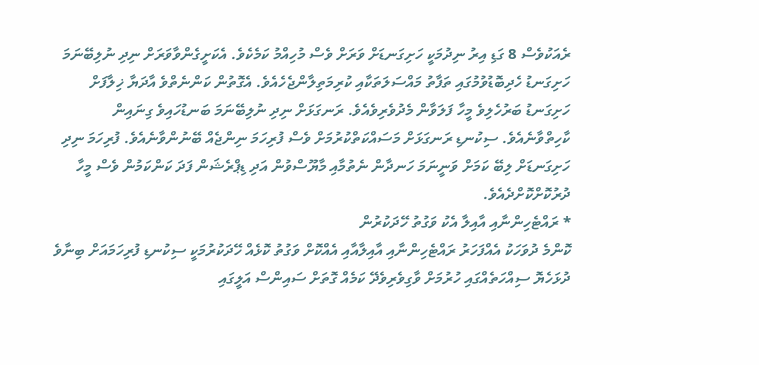ރެއަކުވެސް 8 ގަޑި އިރު ނިދުމަކީ ހަށިގަނޑަށް ވަރަށް ވެސް މުހިއްމު ކަމެކެވެ. އެކަށީގެންވާވަރަށް ނިދި ނުލިބޭނަމަ ހަށިގަނޑު ހެދިބޮޑުވުމުގައި ތަފާތު މައްސަލަތަކާއި ކުރިމަތިލާންޖެހެއެވެ. އެގޮތުން ކަންނެތްވެ އާދަޔާ ޚިލާފަށް ހަށިގަނޑު ބަރުހެލިވެ މީހާ ފަލަވާން މެދުވެރިވެއެވެ. ރަނގަޅަށް ނިދި ނުލިބޭނަމަ ބަނޑުހައިވެ ގިނައިން ކާހިތްވާނެއެވެ. ސިކުނޑި ރަނގަޅަށް މަސައްކަތްކުރުމަށް ވެސް ފުރިހަމަ ނިންޖެއް ބޭނުންވާނެއެވެ. ފުރިހަމަ ނިދި ހަށިގަނޑަށް ލިބޭ ކަމަށް ވަނީނަމަ ހަނދާން ނެތުމާއި މާޔޫސްވުން އަދި ޑިޕްރެޝަން ފަދަ ކަންކަމުން ވެސް މީހާ ދުރުކޮށްކޮށްދެއެވެ.
* ރައްޓެހިންނާއި އާއިލާ އެކު ވަގުތު ހޭދަކުރުން
ކޮންމެ ދުވަހަކު އެއްފަހަރު ރައްޓެހިންނާއި އާއިލާއާއި އެއްކޮށް ވަގުތު ކޮޅެއް ހޭދަކުރުމަކީ ސިކުނޑި ފުރިހަމައަށް ބިނާވެ ދުޅަހެޔޮ ސިއްހަތެއްގައި ހުރުމަށް ވާގިވެރިވެދޭ ކަމެއް ގޮތަށް ސައިންސް އަލީގައި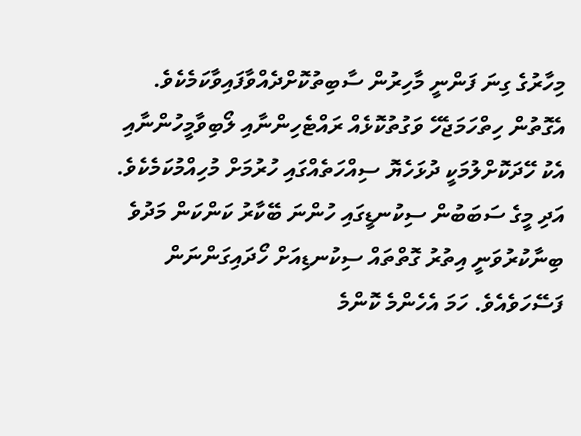މިހާރުގެ ގިނަ ފަންނީ މާހިރުން ސާބިތުކޮށްދެއްވާފައިވާކަމެކެވެ. އެގޮތުން ހިތްހަމަޖެހޭ ވަގުތުކޮޅެއް ރައްޓެހިންނާއި ލޯބިވާމީހުންނާއި އެކު ހޭދަކޮށްލުމަކީ ދުޅަހެޔޮ ސިއްހަތެއްގައި ހުރުމަށް މުހިއްމުކަމެކެވެ. އަދި މީގެ ސަބަބުން ސިކުނޑީގައި ހުންނަ ބޭކާރު ކަންކަން މަދުވެ ބިނާކުރުވަނީ އިތުރު ގޮތްތައް ސިކުނޑިއަށް ހޯދައިގަންނަން ފަސޭހަވެއެވެ. ހަމަ އެހެންމެ ކޮންމެ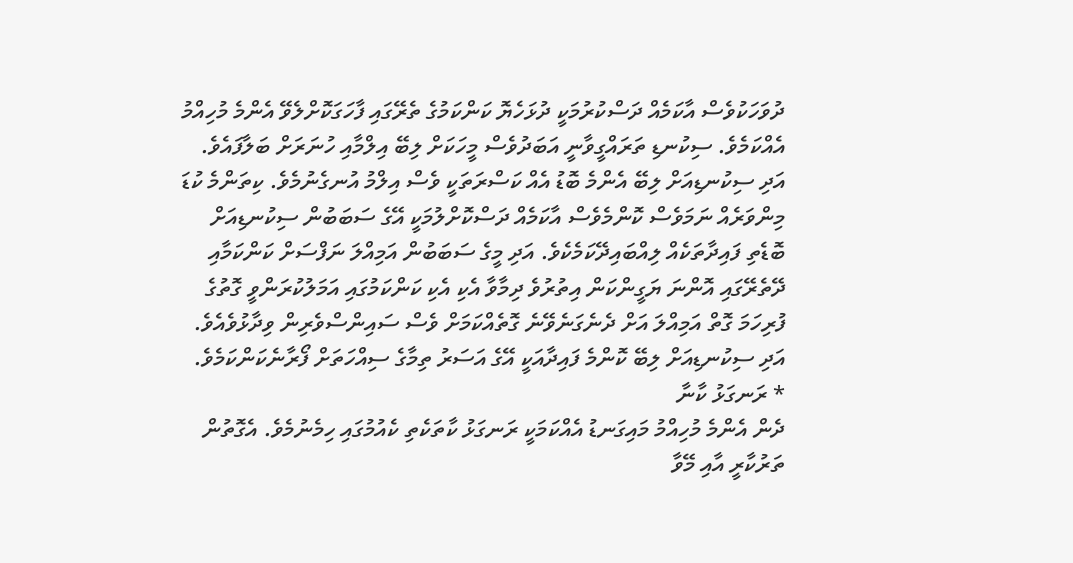ދުވަހަކުވެސް އާކަމެއް ދަސްކުރުމަކީ ދުޅަހެޔޮ ކަންކަމުގެ ތެރޭގައި ފާހަގަކޮށްލެވޭ އެންމެ މުހިއްމު އެއްކަމެވެ. ސިކުނޑި ތަރައްގީވާނީ އަބަދުވެސް މީހަކަށް ލިބޭ އިލްމާއި ހުނަރަށް ބަލާފައެވެ. އަދި ސިކުނޑިއަށް ލިބޭ އެންމެ ބޮޑު އެއް ކަސްރަތަކީ ވެސް އިލްމު އުނގެނުމެވެ. ކިތަންމެ ކުޑަ މިންވަރެއް ނަމަވެސް ކޮންމެވެސް އާކަމެއް ދަސްކޮށްލުމަކީ އޭގެ ސަބަބުން ސިކުނޑިއަށް ބޮޑެތި ފައިދާތަކެއް ލިއްބައިދޭކަމެކެވެ. އަދި މީގެ ސަބަބުން އަމިއްލަ ނަފްސަށް ކަންކަމާއި ދޭތެރޭގައި އޮންނަ ޔަގީންކަން އިތުރުވެ ދިމާވާ އެކި އެކި ކަންކަމުގައި އަމަލުކުރަންވީ ގޮތުގެ ފުރިހަމަ ގޮތް އަމިއްލަ އަށް ދެނެގަނެވޭނެ ގޮތެއްކަމަށް ވެސް ސައިންސްވެރިން ވިދާޅުވެއެވެ. އަދި ސިކުނޑިއަށް ލިބޭ ކޮންމެ ފައިދާއަކީ އޭގެ އަސަރު ތިމާގެ ސިއްހަތަށް ފޯރާނެކަންކަމެވެ.
* ރަނގަޅު ކާނާ
ދެން އެންމެ މުހިއްމު މައިގަނޑު އެއްކަމަކީ ރަނގަޅު ކާތަކެތި ކެއުމުގައި ހިމެނުމެވެ. އެގޮތުން ތަރުކާރީ އާއި މޭވާ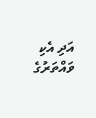އަދި އެކި ވައްތަރުގެ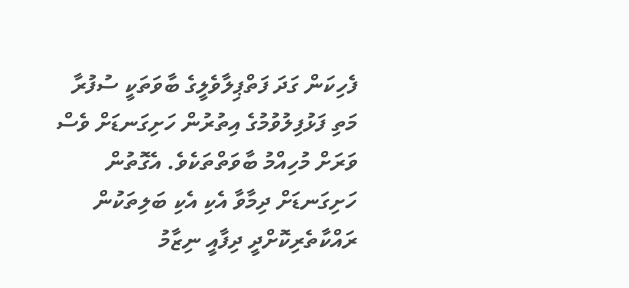ފެހިކަން ގަދަ ފަތްޕިލާވެލީގެ ބާވަތަކީ ސުފުރާ މަތި ފަޅުފިލުވުމުގެ އިތުރުން ހަށިގަނޑަށް ވެސް ވަރަށް މުހިއްމު ބާވަތްތަކެވެ. އެގޮތުން ހަށިގަނޑަށް ދިމާވާ އެކި އެކި ބަލިތަކުން ރައްކާތެރިކޮށްދީ ދިފާއީ ނިޒާމު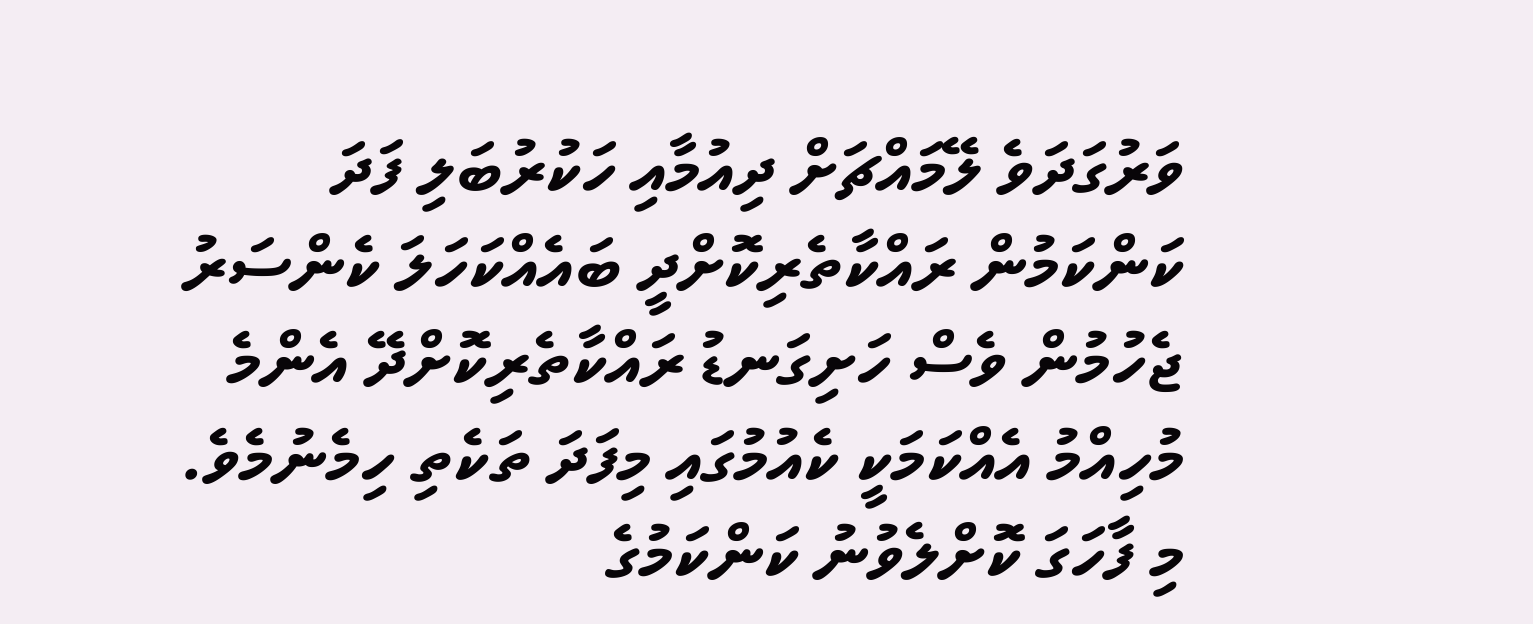ވަރުގަދަވެ ލޭމައްޗަށް ދިއުމާއި ހަކުރުބަލި ފަދަ ކަންކަމުން ރައްކާތެރިކޮށްދީ ބައެއްކަހަލަ ކެންސަރު ޖެހުމުން ވެސް ހަށިގަނޑު ރައްކާތެރިކޮށްދޭ އެންމެ މުހިއްމު އެއްކަމަކީ ކެއުމުގައި މިފަދަ ތަކެތި ހިމެނުމެވެ.
މި ފާހަގަ ކޮށްލެވުނު ކަންކަމުގެ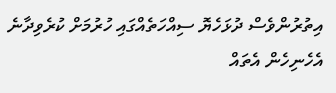އިތުރުންވެސް ދުޅަހެޔޮ ސިއްހަތެއްގައި ހުރުމަށް ކުރެވިދާނެ އެހެނިހެން އެތައް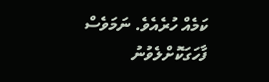ކަމެއް ހުރެއެވެ. ނަމަވެސް ފާހަގަކޮށްލެވުނު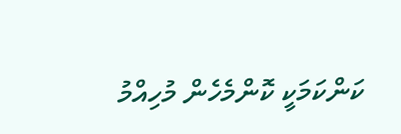ކަންކަމަކީ ކޮންމެހެން މުހިއްމު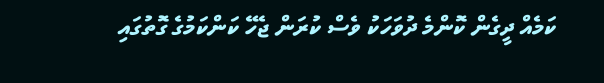ކަމެއް ދީގެން ކޮންމެ ދުވަހަކު ވެސް ކުރަން ޖެހޭ ކަންކަމުގެ ގޮތުގައި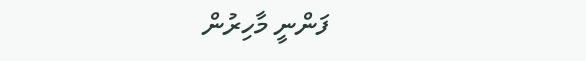ފަންނީ މާހިރުން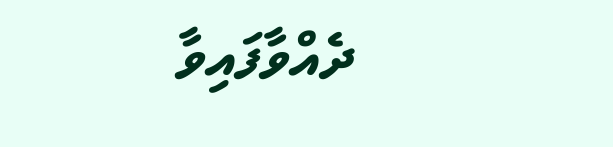ދެއްވާފައިވާ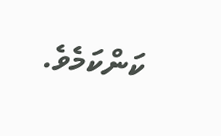ކަންކަމެވެ.